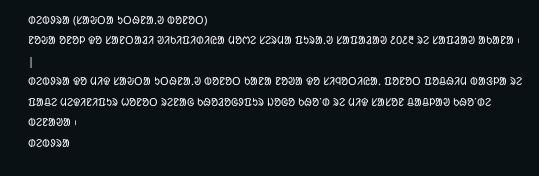ᱰᱮᱵᱽᱨᱟ (ᱥᱟᱶᱛᱟ ᱩᱛᱷᱱᱟᱹᱣ ᱵᱚᱱᱚᱛ)
ᱱᱚᱶᱟ ᱚᱱᱚᱞ ᱫᱚ ᱥᱟᱱᱛᱟᱲᱤ ᱣᱤᱠᱤᱯᱤᱰᱤᱭᱟ ᱢᱚᱬᱮ ᱥᱮᱨᱢᱟ ᱯᱩᱨᱟᱹᱣ ᱥᱟᱯᱟᱲᱟᱣ ᱒᱐᱒᱓ ᱨᱮ ᱥᱟᱯᱲᱟᱣ ᱟᱠᱟᱱᱟ ᱾ |
ᱰᱮᱵᱽᱨᱟ ᱫᱚ ᱢᱤᱫ ᱥᱟᱶᱛᱟ ᱩᱛᱷᱱᱟᱹᱣ ᱵᱚᱱᱚᱛ ᱠᱟᱱᱟ ᱱᱚᱣᱟ ᱫᱚ ᱥᱤᱧᱚᱛᱤᱭᱟᱹ ᱯᱚᱱᱚᱛ ᱯᱚᱪᱷᱤᱢ ᱵᱟᱝᱞᱟ ᱨᱮ ᱯᱟᱪᱮ ᱢᱮᱫᱤᱱᱤᱯᱩᱨ ᱦᱚᱱᱚᱛ ᱨᱮᱱᱟᱜ ᱠᱷᱚᱲᱚᱜᱽᱯᱩᱨ ᱡᱚᱜᱚ ᱠᱷᱚᱸᱰ ᱨᱮ ᱢᱤᱫ ᱥᱟᱥᱚᱱ ᱪᱟᱪᱞᱟᱣ ᱠᱷᱚᱸᱰᱮ ᱵᱮᱱᱟᱣᱟ ᱾
ᱰᱮᱵᱽᱨᱟ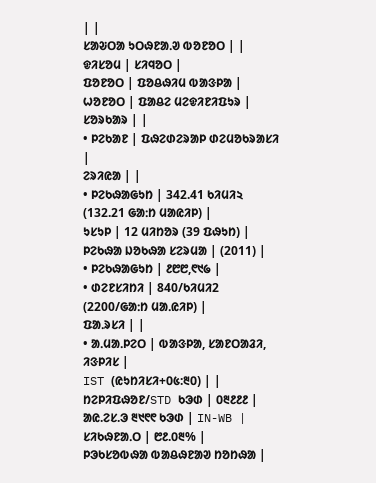| |
ᱥᱟᱶᱛᱟ ᱩᱛᱷᱱᱟᱹᱣ ᱵᱚᱱᱚᱛ | |
ᱫᱤᱥᱚᱢ | ᱥᱤᱧᱚᱛ |
ᱯᱚᱱᱚᱛ | ᱯᱚᱪᱷᱤᱢ ᱵᱟᱝᱞᱟ |
ᱦᱚᱱᱚᱛ | ᱯᱟᱪᱮ ᱢᱮᱫᱤᱱᱤᱯᱩᱨ |
ᱥᱚᱨᱠᱟᱨ | |
• ᱞᱮᱠᱟᱱ | ᱯᱷᱮᱰᱮᱨᱟᱞ ᱰᱮᱢᱚᱠᱨᱟᱥᱤ |
ᱮᱨᱤᱭᱟ | |
• ᱞᱮᱠᱷᱟᱜᱩᱴ | 342.41 ᱠᱤᱢᱤ২ (132.21 ᱜᱟᱺᱴ ᱢᱟᱭᱤᱞ) |
ᱩᱥᱩᱞ | 12 ᱢᱤᱴᱚᱨ (39 ᱯᱷᱩᱴ) |
ᱞᱮᱠᱷᱟ ᱡᱚᱠᱷᱟ ᱥᱮᱨᱢᱟ | (2011) |
• ᱞᱮᱠᱷᱟᱜᱩᱴ | ᱒᱘᱘,᱖᱑᱙ |
• ᱰᱮᱱᱥᱤᱴᱤ | 840/ᱠᱤᱢᱤ2 (2200/ᱜᱟᱺᱴ ᱢᱟᱹᱭᱤᱞ) |
ᱯᱟᱹᱨᱥᱤ | |
• ᱟᱹᱢᱟᱹᱞᱮᱛ | ᱵᱟᱝᱞᱟ, ᱥᱟᱱᱛᱟᱲᱤ, ᱤᱝᱞᱤᱥ |
IST (ᱭᱩᱴᱤᱥᱤ+᱐᱕:᱓᱐) | |
ᱴᱮᱞᱤᱯᱷᱚᱱ/STD ᱠᱳᱰ | ᱐᱓᱒᱒᱒ |
ᱟᱭ.ᱮᱥ.ᱳ ᱓᱑᱖᱖ ᱠᱳᱰ | IN-WB |
ᱥᱤᱠᱷᱱᱟᱹᱛ | ᱘᱒.᱐᱓% |
ᱞᱳᱠᱥᱚᱵᱷᱟ ᱵᱟᱪᱷᱱᱟᱣ ᱴᱚᱴᱷᱟ |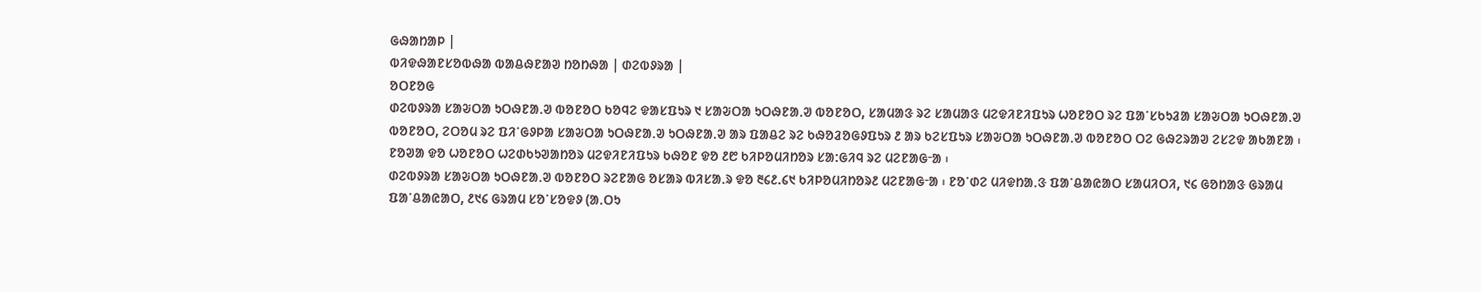ᱜᱷᱟᱴᱟᱞ |
ᱵᱤᱫᱷᱟᱱᱥᱚᱵᱷᱟ ᱵᱟᱪᱷᱱᱟᱣ ᱴᱚᱴᱷᱟ | ᱰᱮᱵᱽᱨᱟ |
ᱚᱛᱱᱚᱜ
ᱰᱮᱵᱽᱨᱟ ᱥᱟᱶᱛᱟ ᱩᱛᱷᱱᱟᱹᱣ ᱵᱚᱱᱚᱛ ᱠᱚᱧᱮ ᱫᱟᱥᱯᱩᱨ ᱑ ᱥᱟᱶᱛᱟ ᱩᱛᱷᱱᱟᱹᱣ ᱵᱚᱱᱚᱛ, ᱥᱟᱢᱟᱝ ᱨᱮ ᱥᱟᱢᱟᱝ ᱢᱮᱫᱤᱱᱤᱯᱩᱨ ᱦᱚᱱᱚᱛ ᱨᱮ ᱯᱟᱸᱥᱠᱩᱲᱟ ᱥᱟᱶᱛᱟ ᱩᱛᱷᱱᱟᱹᱣ ᱵᱚᱱᱚᱛ, ᱮᱛᱚᱢ ᱨᱮ ᱯᱤᱸᱜᱽᱞᱟ ᱥᱟᱶᱛᱟ ᱩᱛᱷᱱᱟᱹᱣ ᱩᱛᱷᱱᱟᱹᱣ ᱟᱨ ᱯᱟᱪᱮ ᱨᱮ ᱠᱷᱚᱲᱚᱜᱽᱯᱩᱨ ᱒ ᱟᱨ ᱠᱮᱥᱯᱩᱨ ᱥᱟᱶᱛᱟ ᱩᱛᱷᱱᱟᱹᱣ ᱵᱚᱱᱚᱛ ᱛᱮ ᱜᱷᱮᱨᱟᱣ ᱮᱥᱮᱫ ᱟᱠᱟᱱᱟ ᱾
ᱱᱚᱣᱟ ᱫᱚ ᱦᱚᱱᱚᱛ ᱦᱮᱰᱠᱩᱣᱟᱴᱚᱨ ᱢᱮᱫᱤᱱᱤᱯᱩᱨ ᱠᱷᱚᱱ ᱫᱚ ᱒᱘ ᱠᱤᱞᱚᱢᱤᱴᱚᱨ ᱥᱟ:ᱜᱤᱧ ᱨᱮ ᱢᱮᱱᱟᱜᱼᱟ ᱾
ᱰᱮᱵᱽᱨᱟ ᱥᱟᱶᱛᱟ ᱩᱛᱷᱱᱟᱹᱣ ᱵᱚᱱᱚᱛ ᱨᱮᱱᱟᱜ ᱚᱥᱟᱨ ᱵᱤᱥᱟᱹᱨ ᱫᱚ ᱓᱔᱒.᱔᱑ ᱠᱤᱞᱚᱢᱤᱴᱚᱨ᱒ ᱢᱮᱱᱟᱜᱼᱟ ᱾ ᱱᱚᱸᱰᱮ ᱢᱤᱫᱴᱟᱹᱝ ᱯᱟᱸᱪᱟᱭᱟᱛ ᱥᱟᱢᱤᱛᱤ, ᱑᱔ ᱜᱚᱴᱟᱝ ᱜᱨᱟᱢ ᱯᱟᱸᱪᱟᱭᱟᱛ, ᱒᱑᱔ ᱜᱨᱟᱢ ᱥᱚᱸᱥᱚᱫᱽ (ᱟᱹᱛᱩ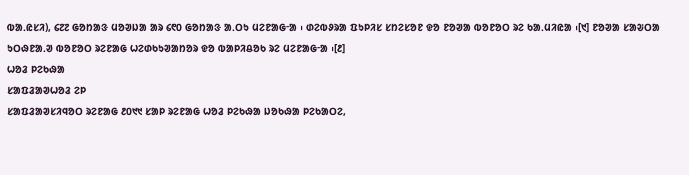ᱵᱟᱹᱭᱥᱤ), ᱔᱗᱗ ᱜᱚᱴᱟᱝ ᱢᱚᱣᱡᱟ ᱟᱨ ᱔᱖᱐ ᱜᱚᱴᱟᱝ ᱟᱹᱛᱩ ᱢᱮᱱᱟᱜᱼᱟ ᱾ ᱰᱮᱵᱽᱨᱟ ᱯᱩᱞᱤᱥ ᱥᱴᱮᱥᱚᱱ ᱫᱚ ᱱᱚᱣᱟ ᱵᱚᱱᱚᱛ ᱨᱮ ᱠᱟᱹᱢᱤᱭᱟ ᱾[᱑] ᱱᱚᱣᱟ ᱥᱟᱶᱛᱟ ᱩᱛᱷᱱᱟᱹᱣ ᱵᱚᱱᱚᱛ ᱨᱮᱱᱟᱜ ᱦᱮᱰᱠᱩᱣᱟᱴᱚᱨ ᱫᱚ ᱵᱟᱞᱤᱪᱚᱠ ᱨᱮ ᱢᱮᱱᱟᱜᱼᱟ ᱾[᱒]
ᱦᱚᱲ ᱞᱮᱠᱷᱟ
ᱥᱟᱯᱲᱟᱣᱦᱚᱲ ᱮᱞ
ᱥᱟᱯᱲᱟᱣᱥᱤᱧᱚᱛ ᱨᱮᱱᱟᱜ ᱒᱐᱑᱑ ᱥᱟᱞ ᱨᱮᱱᱟᱜ ᱦᱚᱲ ᱞᱮᱠᱷᱟ ᱡᱚᱠᱷᱟ ᱞᱮᱠᱟᱛᱮ,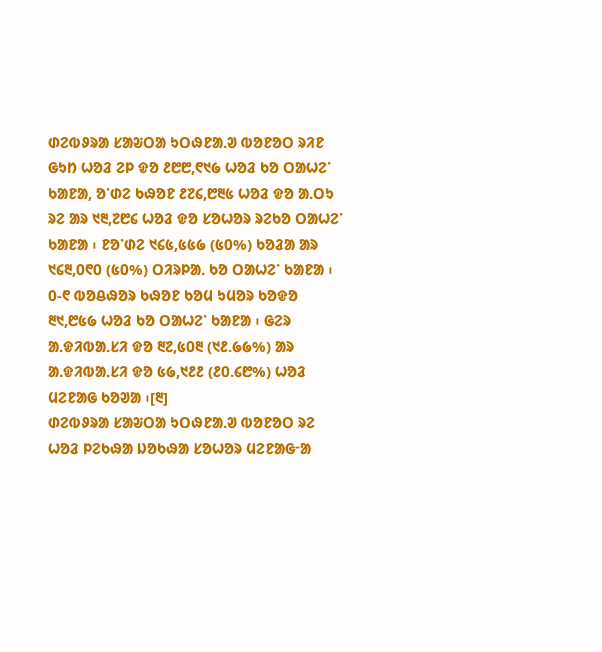ᱰᱮᱵᱽᱨᱟ ᱥᱟᱶᱛᱟ ᱩᱛᱷᱱᱟᱹᱣ ᱵᱚᱱᱚᱛ ᱨᱤᱱ ᱜᱩᱴ ᱦᱚᱲ ᱮᱞ ᱫᱚ ᱒᱘᱘,᱖᱑᱙ ᱦᱚᱲ ᱠᱚ ᱛᱟᱦᱮᱸ ᱠᱟᱱᱟ, ᱚᱸᱰᱮ ᱠᱷᱚᱱ ᱒᱗᱔,᱘᱓᱕ ᱦᱚᱲ ᱫᱚ ᱟᱹᱛᱩ ᱨᱮ ᱟᱨ ᱑᱓,᱗᱘᱔ ᱦᱚᱲ ᱫᱚ ᱥᱚᱦᱚᱨ ᱨᱮᱠᱚ ᱛᱟᱦᱮᱸ ᱠᱟᱱᱟ ᱾ ᱱᱚᱸᱰᱮ ᱑᱔᱕,᱕᱕᱙ (᱕᱐%) ᱠᱚᱲᱟ ᱟᱨ ᱑᱔᱓,᱐᱖᱐ (᱕᱐%) ᱛᱤᱨᱞᱟᱹ ᱠᱚ ᱛᱟᱦᱮᱸ ᱠᱟᱱᱟ ᱾ ᱐-᱖ ᱵᱚᱪᱷᱚᱨ ᱠᱷᱚᱱ ᱠᱚᱢ ᱩᱢᱚᱨ ᱠᱚᱫᱚ ᱓᱑,᱘᱕᱙ ᱦᱚᱲ ᱠᱚ ᱛᱟᱦᱮᱸ ᱠᱟᱱᱟ ᱾ ᱜᱮᱨ ᱟᱹᱫᱤᱵᱟᱹᱥᱤ ᱫᱚ ᱓᱗,᱕᱐᱓ (᱑᱒.᱙᱙%) ᱟᱨ ᱟᱹᱫᱤᱵᱟᱹᱥᱤ ᱫᱚ ᱕᱙,᱑᱒᱒ (᱒᱐.᱔᱘%) ᱦᱚᱲ ᱢᱮᱱᱟᱜ ᱠᱚᱣᱟ ᱾[᱓]
ᱰᱮᱵᱽᱨᱟ ᱥᱟᱶᱛᱟ ᱩᱛᱷᱱᱟᱹᱣ ᱵᱚᱱᱚᱛ ᱨᱮ ᱦᱚᱲ ᱞᱮᱠᱷᱟ ᱡᱚᱠᱷᱟ ᱥᱚᱦᱚᱨ ᱢᱮᱱᱟᱜᱼᱟ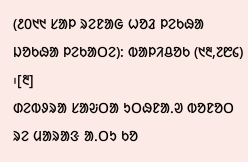(᱒᱐᱑᱑ ᱥᱟᱞ ᱨᱮᱱᱟᱜ ᱦᱚᱲ ᱞᱮᱠᱷᱟ ᱡᱚᱠᱷᱟ ᱞᱮᱠᱟᱛᱮ): ᱵᱟᱞᱤᱪᱚᱠ (᱑᱓,᱗᱘᱔) ᱾[᱓]
ᱰᱮᱵᱽᱨᱟ ᱥᱟᱶᱛᱟ ᱩᱛᱷᱱᱟᱹᱣ ᱵᱚᱱᱚᱛ ᱨᱮ ᱢᱟᱨᱟᱝ ᱟᱹᱛᱩ ᱠᱚ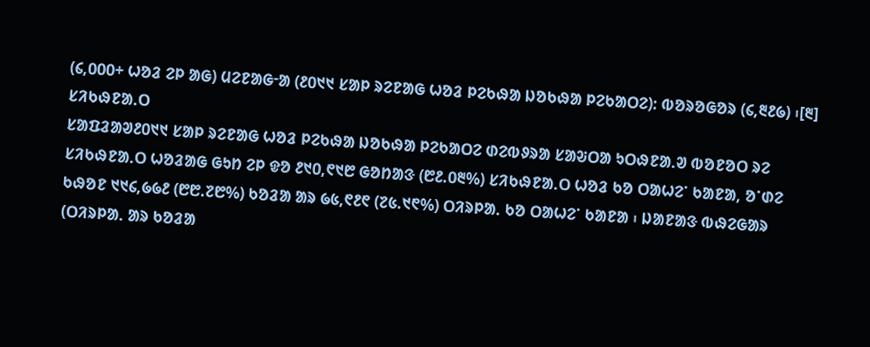(᱔,᱐᱐᱐+ ᱦᱚᱲ ᱮᱞ ᱟᱜ) ᱢᱮᱱᱟᱜᱼᱟ (᱒᱐᱑᱑ ᱥᱟᱞ ᱨᱮᱱᱟᱜ ᱦᱚᱲ ᱞᱮᱠᱷᱟ ᱡᱚᱠᱷᱟ ᱞᱮᱠᱟᱛᱮ): ᱵᱚᱨᱚᱜᱚᱨ (᱔,᱓᱒᱙) ᱾[᱓]
ᱥᱤᱠᱷᱱᱟᱹᱛ
ᱥᱟᱯᱲᱟᱣ᱒᱐᱑᱑ ᱥᱟᱞ ᱨᱮᱱᱟᱜ ᱦᱚᱲ ᱞᱮᱠᱷᱟ ᱡᱚᱠᱷᱟ ᱞᱮᱠᱟᱛᱮ ᱰᱮᱵᱽᱨᱟ ᱥᱟᱶᱛᱟ ᱩᱛᱷᱱᱟᱹᱣ ᱵᱚᱱᱚᱛ ᱨᱮ ᱥᱤᱠᱷᱱᱟᱹᱛ ᱦᱚᱲᱟᱜ ᱜᱩᱴ ᱮᱞ ᱫᱚ ᱒᱑᱐,᱖᱑᱘ ᱜᱚᱴᱟᱝ (᱘᱒.᱐᱓%) ᱥᱤᱠᱷᱱᱟᱹᱛ ᱦᱚᱲ ᱠᱚ ᱛᱟᱦᱮᱸ ᱠᱟᱱᱟ, ᱚᱸᱰᱮ ᱠᱷᱚᱱ ᱑᱑᱔,᱙᱙᱒ (᱘᱘.᱗᱘%) ᱠᱚᱲᱟ ᱟᱨ ᱙᱕,᱖᱒᱖ (᱗᱕.᱑᱖%) ᱛᱤᱨᱞᱟᱹ ᱠᱚ ᱛᱟᱦᱮᱸ ᱠᱟᱱᱟ ᱾ ᱡᱟᱱᱟᱝ ᱵᱷᱮᱜᱟᱨ (ᱛᱤᱨᱞᱟᱹ ᱟᱨ ᱠᱚᱲᱟ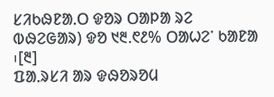ᱥᱤᱠᱷᱱᱟᱹᱛ ᱫᱚᱨ ᱛᱟᱞᱟ ᱨᱮ ᱵᱷᱮᱜᱟᱨ) ᱫᱚ ᱑᱓.᱖᱒% ᱛᱟᱦᱮᱸ ᱠᱟᱱᱟ ᱾[᱓]
ᱯᱟᱹᱨᱥᱤ ᱟᱨ ᱫᱷᱚᱨᱚᱢ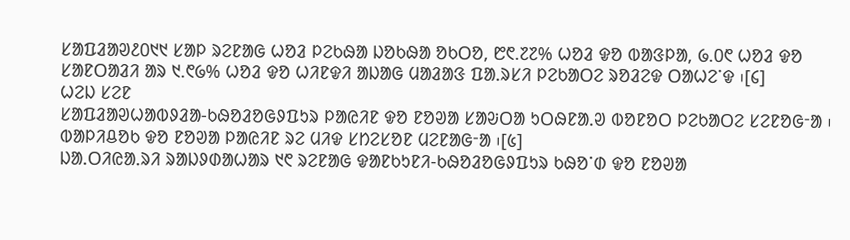ᱥᱟᱯᱲᱟᱣ᱒᱐᱑᱑ ᱥᱟᱞ ᱨᱮᱱᱟᱜ ᱦᱚᱲ ᱞᱮᱠᱷᱟ ᱡᱚᱠᱷᱟ ᱚᱠᱛᱚ, ᱘᱖.᱗᱗% ᱦᱚᱲ ᱫᱚ ᱵᱟᱝᱞᱟ, ᱙.᱐᱖ ᱦᱚᱲ ᱫᱚ ᱥᱟᱱᱛᱟᱲᱤ ᱟᱨ ᱑.᱖᱙% ᱦᱚᱲ ᱫᱚ ᱦᱤᱱᱫᱤ ᱟᱡᱟᱜ ᱢᱟᱲᱟᱝ ᱯᱟᱹᱨᱥᱤ ᱞᱮᱠᱟᱛᱮ ᱨᱚᱲᱮᱫ ᱛᱟᱦᱮᱸᱫ ᱾[᱔]
ᱦᱮᱡ ᱥᱮᱱ
ᱥᱟᱯᱲᱟᱣᱦᱟᱵᱽᱲᱟ-ᱠᱷᱚᱲᱚᱜᱽᱯᱩᱨ ᱞᱟᱭᱤᱱ ᱫᱚ ᱱᱚᱣᱟ ᱥᱟᱶᱛᱟ ᱩᱛᱷᱱᱟᱹᱣ ᱵᱚᱱᱚᱛ ᱞᱮᱠᱟᱛᱮ ᱥᱮᱱᱚᱜᱼᱟ ᱾ ᱵᱟᱞᱤᱪᱚᱠ ᱫᱚ ᱱᱚᱣᱟ ᱞᱟᱭᱤᱱ ᱨᱮ ᱢᱤᱫ ᱥᱴᱮᱥᱚᱱ ᱢᱮᱱᱟᱜᱼᱟ ᱾[᱕]
ᱡᱟᱹᱛᱤᱭᱟᱹᱨᱤ ᱨᱟᱡᱽᱰᱟᱦᱟᱨ ᱑᱖ ᱨᱮᱱᱟᱜ ᱫᱟᱱᱠᱩᱱᱤ-ᱠᱷᱚᱲᱚᱜᱽᱯᱩᱨ ᱠᱷᱚᱸᱰ ᱫᱚ ᱱᱚᱣᱟ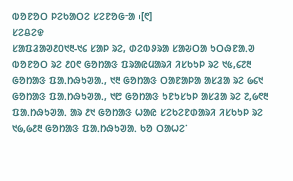ᱵᱚᱱᱚᱛ ᱞᱮᱠᱟᱛᱮ ᱥᱮᱱᱚᱜᱼᱟ ᱾[᱖]
ᱥᱮᱪᱮᱫ
ᱥᱟᱯᱲᱟᱣ᱒᱐᱑᱓-᱑᱔ ᱥᱟᱞ ᱨᱮ, ᱰᱮᱵᱽᱨᱟ ᱥᱟᱶᱛᱟ ᱩᱛᱷᱱᱟᱹᱣ ᱵᱚᱱᱚᱛ ᱨᱮ ᱒᱐᱖ ᱜᱚᱴᱟᱝ ᱯᱨᱟᱭᱢᱟᱨᱤ ᱤᱥᱠᱩᱞ ᱨᱮ ᱑᱕,᱔᱗᱓ ᱜᱚᱴᱟᱝ ᱯᱟᱹᱴᱷᱩᱣᱟᱹ, ᱑᱓ ᱜᱚᱴᱟᱝ ᱛᱟᱱᱟᱞᱟ ᱟᱥᱲᱟ ᱨᱮ ᱙᱔᱑ ᱜᱚᱴᱟᱝ ᱯᱟᱹᱴᱷᱩᱣᱟᱹ, ᱑᱘ ᱜᱚᱴᱟᱝ ᱩᱱᱩᱥᱩᱞ ᱟᱥᱲᱟ ᱨᱮ ᱗,᱙᱖᱓ ᱯᱟᱹᱴᱷᱩᱣᱟᱹ ᱟᱨ ᱒᱑ ᱜᱚᱴᱟᱝ ᱦᱟᱭ ᱥᱮᱠᱮᱱᱰᱟᱨᱤ ᱤᱥᱠᱩᱞ ᱨᱮ ᱑᱙,᱙᱒᱓ ᱜᱚᱴᱟᱝ ᱯᱟᱹᱴᱷᱩᱣᱟᱹ ᱠᱚ ᱛᱟᱦᱮᱸ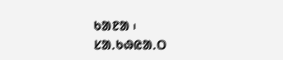ᱠᱟᱱᱟ ᱾
ᱥᱟᱹᱠᱷᱭᱟᱹᱛ